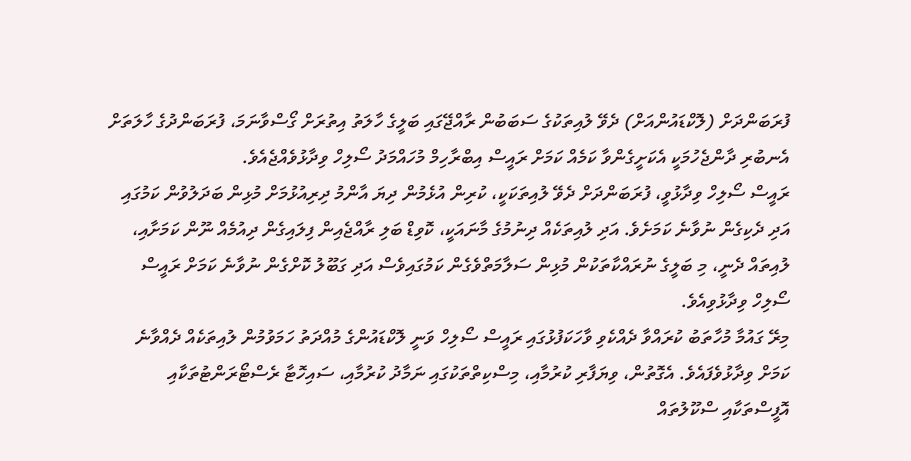ފުރަބަންދަށް (ލޮކްޑައުންއަށް) ދެވޭ ލުއިތަކުގެ ސަބަބުން ރާއްޖޭގައި ބަލީގެ ހާލަތު އިތުރަށް ގޯސްވާނަމަ، ފުރަބަންދުގެ ހާލަތަށް އެނބުރި ދާންޖެހުމަކީ އެކަށީގެންވާ ކަމެއް ކަމަށް ރައީސް އިބްރާހިމް މުހައްމަދު ސޯލިހް ވިދާޅުވެއްޖެއެވެ.
ރައީސް ސޯލިހް ވިދާޅުވީ، ފުރަބަންދަށް ދެވޭ ލުއިތަކަކީ، ކުރިން އުޅެމުން ދިޔަ އާންމު ދިރިއުޅުމަށް މުޅިން ބަދަލުވުން ކަމުގައި އަދި ދެކިގެން ނުވާނެ ކަމަށެވެ. އަދި ލުއިތަކެއް ދިނުމުގެ މާނައަކީ، ކޮވިޑް ބަލި ރާއްޖެއިން ފިލައިގެން ދިއުމެއް ނޫން ކަމަށާއި، ލުއިތައް ދެނީ، މި ބަލީގެ ނުރައްކާތަކުން މުޅިން ސަލާމަތްވެގެން ކަމުގައިވެސް އަދި ގަބޫލު ކޮށްގެން ނުވާނެ ކަމަށް ރައީސް ސޯލިހް ވިދާޅުވިއެވެ.
މިރޭ ގައުމާ މުހާތަބު ކުރައްވާ ދެއްކެވި ވާހަކަފުޅުގައި ރައީސް ސޯލިހް ވަނީ ލޮކްޑައުންގެ މުއްދަތު ހަމަވުމުން ލުއިތަކެއް ދެއްވާނެ ކަމަށް ވިދާޅުވެފައެވެ. އެގޮތުން، ވިޔަފާރި ކުރުމާއި، މިސްކިތްތަކުގައި ނަމާދު ކުރުމާއި، ސައިހޮޓާ ރެސްޓޯރަންޓުތަކާއި އޮފީސްތަކާއި ސްކޫލުތައް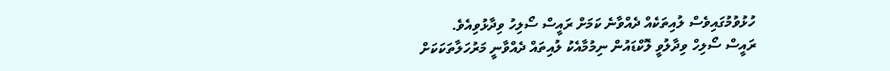ހުޅުވުމުގައިވެސް ލުއިތަކެއް ދެއްވާނެ ކަމަށް ރައީސް ސޯލިހު ވިދާޅުވިއެވެ.
ރައީސް ސޯލިހް ވިދާލުވީ ލޮކްޑައުން ނިމުމާއެކު ލުއިތައް ދެއްވާނީ މަރުހަލާތަކަކަށް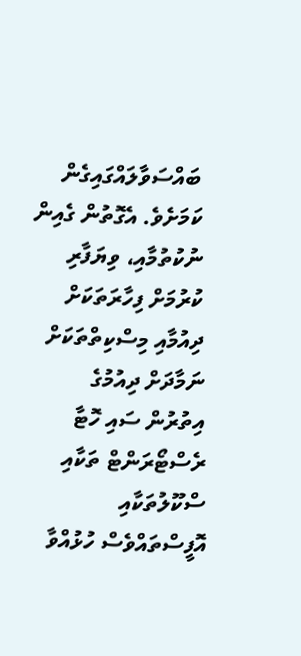ބައްސަވާލައްގައިގެން ކަމަށެވެ. އެގޮތުން ގެއިން ނުކުތުމާއި، ވިޔަފާރި ކުރުމަށް ފިހާރަތަކަށް ދިއުމާއި މިސްކިތްތަކަށް ނަމާދަށް ދިއުމުގެ އިތުރުން ސައި ހޮޓާ ރެސްޓޯރަންޓް ތަކާއި ސްކޫލުތަކާއި އޮފީސްތައްވެސް ހުޅުއްވާ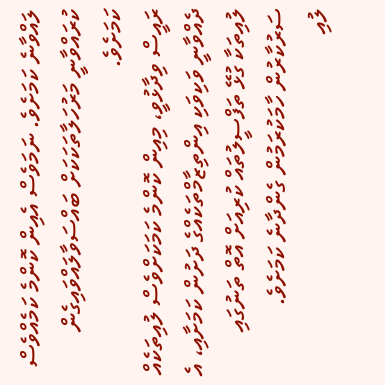ލައްވާނެ ކަމަށެވެ. ނަމަވެސް އެއިން ކޮންމެ ކަމެއްވެސް ކުރައްވާނީ މަރުހަލާތަކަކަށް ބައްސަވާލައްވައިގެން ކަމަށެވެ.
ރައީސް ވިދާޅުވީ، މިއިން ކޮންމެ ކަމަކަށްވެސް ލުއިތަކެއް ދެއްވާނީ ވަކިވަކި އިންތިޒާމްތަކެއްގެ ދަށުން ކަމަށާއި، އެ ލުއިތަކާ ގުޅޭ ތަފްސީލުތައް ކުރިއަށް އޮތް ތަނުގައި ސަރުކާރުން ހާމަކުރަމުން ގެންދާނެ ކަމަށެވެ.
ލުއި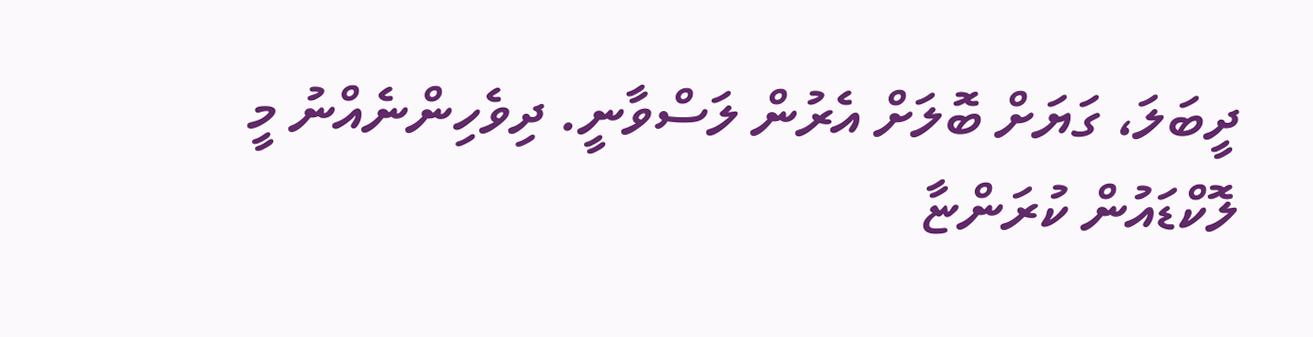ދީބަލަ، ގަޔަށް ބޮލަށް އެރުން ލަސްވާނީ. ދިވެހިންނެއްނު މީ
ލޮކްޑައުން ކުރަންޏާ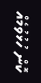ކޮން ހުޅުވުމެއް